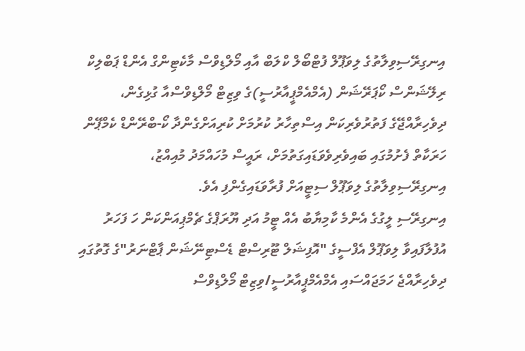އިނގިރޭސިވިލާތުގެ ލިވަޕޫލް ފުޓްބޯލް ކްލަބް އާއި މޯލްޑިވްސް މާކެޓިންގް އެންޑް ޕަބްލިކް ރިލޭޝަންސް ކޯޕަރޭޝަން (އެމްއެމްޕީއާރުސީ)ގެ ވިޒިޓް މޯލްޑިވްސްއާ ގުޅިގެން، ދިވެހިރާއްޖޭގެ ފަތުރުވެރިކަން އިސްތިހާރު ކުރުމަށް ކުރިއަށްގެންދާ ކޯ-ބްރޭންޑް ކެމްޕޭން ހަރަކާތް ފެށުމުގައި ބައިވެރިވެވަޑައިގަތުމަށް، ރައީސް މުހައްމަދު މުއިއްޒު، އިނގިރޭސިވިލާތުގެ ލިވަޕޫލް ސިޓީއަށް ފުރާވަޑައިގެންފި އެވެ.
އިނގިރޭސި ލީގުގެ އެންމެ ކާމިޔާބު އެއް ޓީމު އަދި ޔޫރަޕްގެ ޗެމްޕިއަންކަން ހަ ފަހަރު އުފުލާފައިވާ ލިވަޕޫލް އެފްސީގެ "އޮފިޝަލް ޓޫރިސްޓް ޑެސްޓިނޭޝަން ޕާޓްނަރު"ގެ ގޮތުގައި ދިވެހިރާއްޖެ ހަމަޖައްސައި އެމްއެމްޕީއާރުސީ/ވިޒިޓް މޯލްޑިވްސް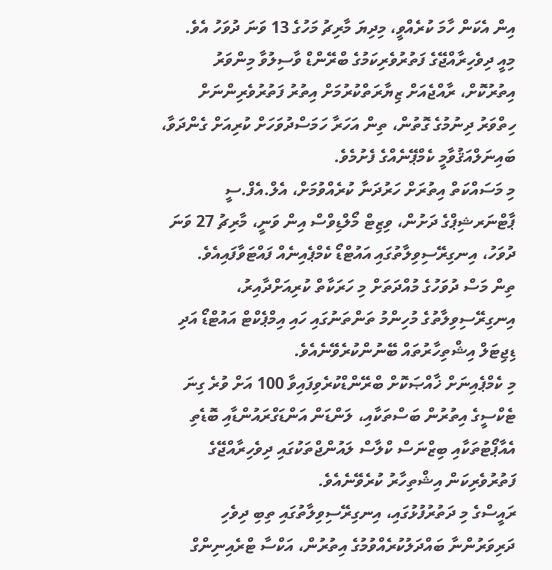އިން އެކަން ހާމަ ކުރެއްވީ، މިދިޔަ މާރިޗު މަހުގެ 13 ވަނަ ދުވަހު އެވެ.
މިއީ ދިވެހިރާއްޖޭގެ ފަތުރުވެރިކަމުގެ ބްރޭންޑް ވާސިލުވާ މިންވަރު އިތުރުކޮށް، ރާއްޖެއަށް ޒިޔާރަތްކުރުމަށް އިތުރު ފަތުރުވެރިންނަށް ހިތްވަރު ދިނުމުގެ ގޮތުން، ތިން އަހަރާ ހަމަސްދުވަހަށް ކުރިއަށް ގެންދަވާ، ބައިނަލްއަޤުވާމީ ކެމްޕޭނެއްގެ ފެށުމެވެ.
މި މަސައްކަތް އިތުރަށް ހަރުދަނާ ކުރެއްވުމަށް، އެލް.އެފް.ސީ ޕާޓްނަރޝިޕްގެ ދަށުން، ވިޒިޓް މޯލްޑިވްސް އިން ވަނީ، މާރިޗު 27 ވަނަ ދުވަހު، އިނގިރޭސިވިލާތުގައި އައުޓްޑޯ ކެމްޕެއިނެއް ފައްޓަވާފައިއެވެ.
ތިން މަސް ދުވަހުގެ މުއްދަތަށް މި ހަރަކާތް ކުރިއަށްދާއިރު، އިނގިރޭސިވިލާތުގެ މުހިންމު ތަންތަނުގައި ހައި އިމްޕެކްޓް އައުޓްޑޯ އަދި ޑިޖިޓަލް އިޝްތިހާރުތައް ބޭނުންކުރެވޭނެއެވެ.
މި ކެމްޕެއިނަށް ޚާއްޞަކޮށް ބްރޭންޑްކުރެވިފައިވާ 100 އަށް ވުރެ ގިނަ ޓެކްސީގެ އިތުރުން ބަސްތަކާއި، ލަންޑަން އަންޑަގްރައުންޑާއި ބޮޑެތި އެއާޕޯޓުތަކާއި ބިޒްނަސް ކްލާސް ލައުންޖްތަކުގައި ދިވެހިރާއްޖޭގެ ފަތުރުވެރިކަން އިޝްތިހާރު ކުރެވޭނެއެވެ.
ރައީސްގެ މި ދަތުރުފުޅުގައި، އިނގިރޭސިވިލާތުގައި ތިބި ދިވެހި ދަރިވަރުންނާ ބައްދަލުކުރެއްވުމުގެ އިތުރުން، އަކްސާ ޓްރެއިނިންގް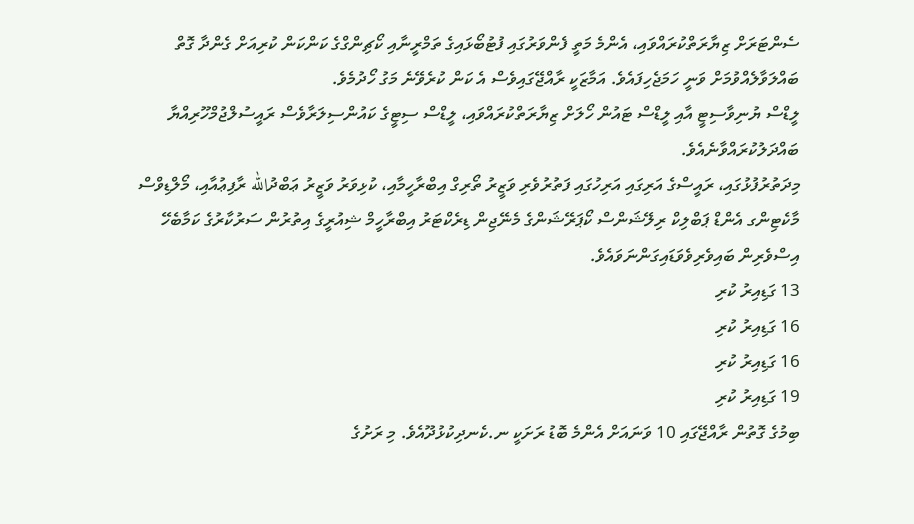ސެންޓަރަށް ޒިޔާރަތްކުރައްވައި، އެންމެ މަތީ ފެންވަރުގައި ފުޓުބޯޅައިގެ ތަމްރީނާއި ކޯޗިންގްގެ ކަންކަން ކުރިއަށް ގެންދާ ގޮތް ބައްލަވާލެއްވުމަށް ވަނީ ހަމަޖެހިފައެވެ. އަމާޒަކީ ރާއްޖޭގައިވެސް އެ ކަން ކުރެވޭނެ މަގު ހޯދުމެވެ.
ލީޑްސް ޔުނިވާސިޓީ އާއި ލީޑްސް ޓައުން ހޯލަށް ޒިޔާރަތްކުރައްވައި، ލީޑްސް ސިޓީގެ ކައުންސިލަރާވެސް ރައީސުލްޖުމްހޫރިއްޔާ ބައްދަލުކުރައްވާނެއެވެ.
މިދަތުރުފުޅުގައި، ރައީސްގެ އަރިގައި އަރިހުގައި ފަތުރުވެރި ވަޒީރު ތޯރިގް އިބްރާހީމާއި، ކުޅިވަރު ވަޒީރު ޢަބްދުالله ރާފިޢުއާއި، މޯލްޑިވްސް މާކެޓިންގ އެންޑް ޕަބްލިކް ރިލޭޝަންސް ކޯޕަރޭޝަންގެ މެނޭޖިން ޑިރެކްޓަރު އިބްރާހީމް ޝިއުރީގެ އިތުރުން ސަރުކާރުގެ ކަމާބެހޭ އިސްވެރިން ބައިވެރިވެވަޑައިގަންނަވައެވެ.
13 ގަޑިއިރު ކުރި
16 ގަޑިއިރު ކުރި
16 ގަޑިއިރު ކުރި
19 ގަޑިއިރު ކުރި
ބިމުގެ ގޮތުން ރާއްޖޭގައި 10 ވަނައަށް އެންމެ ބޮޑު ރަށަކީ ނ.ކެނދިކުޅުދޫއެވެ. މި ރަށުގެ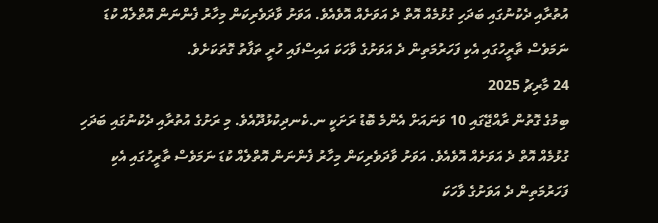އުތުރާއި ދެކުނުގައި ބަދަހި ގުޅުމެއް އޮތް ދެ އަވަށެއް އޮވެއެވެ. އަވަށު ވާދަވެރިކަން މިހާރު ފެންނަން އޮތްލެއް ކުޑަ ނަމަވެސް ތާރީހުގައި އެކި ފަހަރުމަތިން ދެ އަވަށުގެ ވާހަކަ އައިސްފައި ހުރީ ތަފާތު ގޮތަކަށެވެ.
24 މާރިޗު 2025
ބިމުގެ ގޮތުން ރާއްޖޭގައި 10 ވަނައަށް އެންމެ ބޮޑު ރަށަކީ ނ.ކެނދިކުޅުދޫއެވެ. މި ރަށުގެ އުތުރާއި ދެކުނުގައި ބަދަހި ގުޅުމެއް އޮތް ދެ އަވަށެއް އޮވެއެވެ. އަވަށު ވާދަވެރިކަން މިހާރު ފެންނަން އޮތްލެއް ކުޑަ ނަމަވެސް ތާރީހުގައި އެކި ފަހަރުމަތިން ދެ އަވަށުގެ ވާހަކަ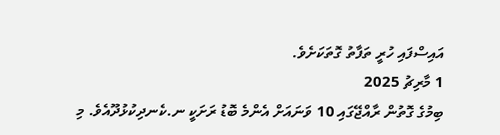އައިސްފައި ހުރީ ތަފާތު ގޮތަކަށެވެ.
1 މާރިޗު 2025
ބިމުގެ ގޮތުން ރާއްޖޭގައި 10 ވަނައަށް އެންމެ ބޮޑު ރަށަކީ ނ.ކެނދިކުޅުދޫއެވެ. މި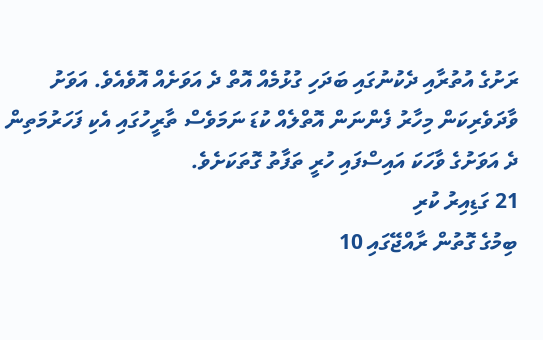ރަށުގެ އުތުރާއި ދެކުނުގައި ބަދަހި ގުޅުމެއް އޮތް ދެ އަވަށެއް އޮވެއެވެ. އަވަށު ވާދަވެރިކަން މިހާރު ފެންނަން އޮތްލެއް ކުޑަ ނަމަވެސް ތާރީހުގައި އެކި ފަހަރުމަތިން ދެ އަވަށުގެ ވާހަކަ އައިސްފައި ހުރީ ތަފާތު ގޮތަކަށެވެ.
21 ގަޑިއިރު ކުރި
ބިމުގެ ގޮތުން ރާއްޖޭގައި 10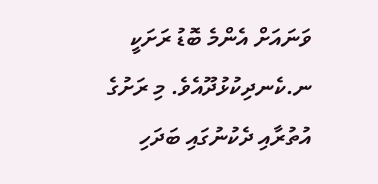ވަނައަށް އެންމެ ބޮޑު ރަށަކީ ނ.ކެނދިކުޅުދޫއެވެ. މި ރަށުގެ އުތުރާއި ދެކުނުގައި ބަދަހި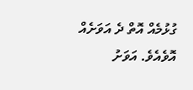ގުޅުމެއް އޮތް ދެ އަވަށެއް އޮވެއެވެ. އަވަށު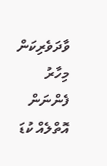ވާދަވެރިކަން މިހާރު ފެންނަން އޮތްލެއް ކުޑަ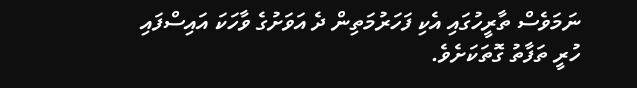ނަމަވެސް ތާރީހުގައި އެކި ފަހަރުމަތިން ދެ އަވަށުގެ ވާހަކަ އައިސްފައި ހުރީ ތަފާތު ގޮތަކަށެވެ.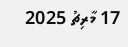17 މާރިޗު 2025